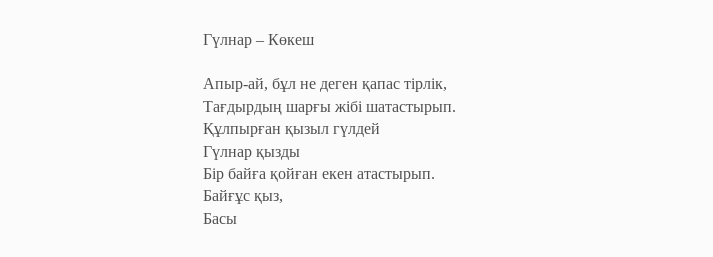Гүлнар – Көкеш

Апыр-ай, бұл не деген қапас тірлік,
Тағдырдың шарғы жібі шатастырып.
Құлпырған қызыл гүлдей
Гүлнар қызды
Бір байға қойған екен атастырып.
Байғұс қыз,
Басы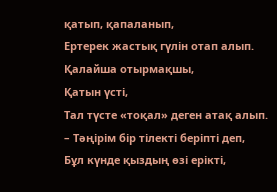қатып, қапаланып,
Ертерек жастық гүлін отап алып.
Қалайша отырмақшы,
Қатын үсті,
Тал түсте «тоқал» деген атақ алып.
– Тәңірім бір тілекті беріпті деп,
Бұл күнде қыздың өзі ерікті,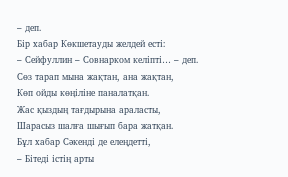– деп.
Бір хабар Көкшетауды желдей есті:
– Сейфуллин – Совнарком келіпті… – деп.
Сөз тарап мына жақтан, ана жақтан,
Көп ойды көңіліне паналатқан.
Жас қыздың тағдырына араласты,
Шарасыз шалға шығып бара жатқан.
Бұл хабар Сәкенді де елеңдетті,
– Бітеді істің арты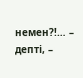немен?!… – депті, –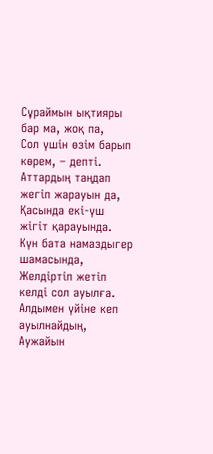Сұраймын ықтияры бар ма, жоқ па,
Сол үшін өзім барып көрем, – депті.
Аттардың таңдап жегіп жарауын да,
Қасында екі-үш жігіт қарауында.
Күн бата намаздыгер шамасында,
Желдіртіп жетіп келді сол ауылға.
Алдымен үйіне кеп ауылнайдың,
Аужайын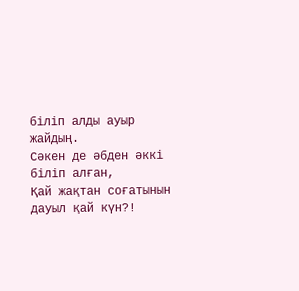біліп алды ауыр жайдың.
Сәкен де әбден әккі біліп алған,
Қай жақтан соғатынын дауыл қай күн?!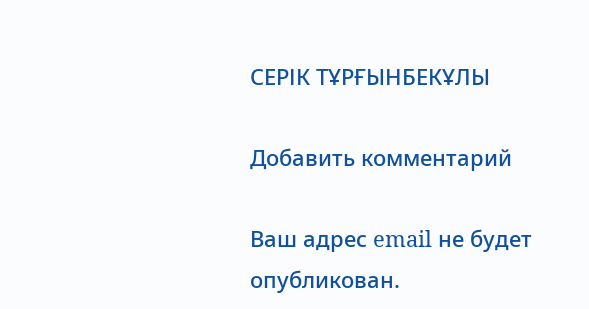СЕРІК ТҰРҒЫНБЕКҰЛЫ

Добавить комментарий

Ваш адрес email не будет опубликован.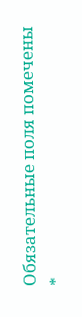Обязательные поля помечены *